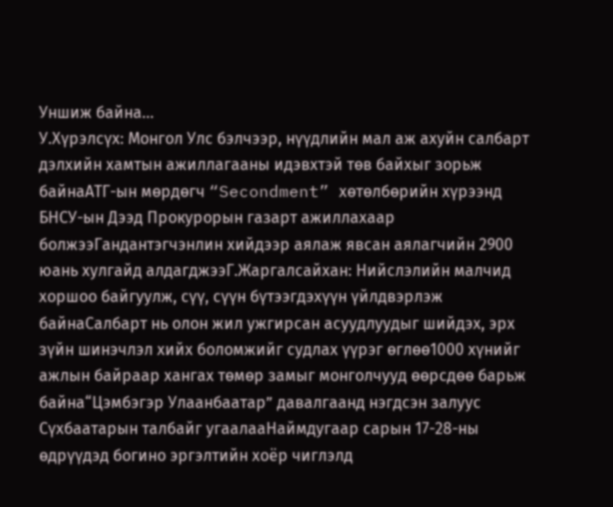Уншиж байна...
У.Хүрэлсүх: Монгол Улс бэлчээр, нүүдлийн мал аж ахуйн салбарт дэлхийн хамтын ажиллагааны идэвхтэй төв байхыг зорьж байнаАТГ-ын мөрдөгч “Secondment” хөтөлбөрийн хүрээнд БНСУ-ын Дээд Прокурорын газарт ажиллахаар болжээГандантэгчэнлин хийдээр аялаж явсан аялагчийн 2900 юань хулгайд алдагджээГ.Жаргалсайхан: Нийслэлийн малчид хоршоо байгуулж, сүү, сүүн бүтээгдэхүүн үйлдвэрлэж байнаСалбарт нь олон жил ужгирсан асуудлуудыг шийдэх, эрх зүйн шинэчлэл хийх боломжийг судлах үүрэг өглөө1000 хүнийг ажлын байраар хангах төмөр замыг монголчууд өөрсдөө барьж байна“Цэмбэгэр Улаанбаатар” давалгаанд нэгдсэн залуус Сүхбаатарын талбайг угаалааНаймдугаар сарын 17-28-ны өдрүүдэд богино эргэлтийн хоёр чиглэлд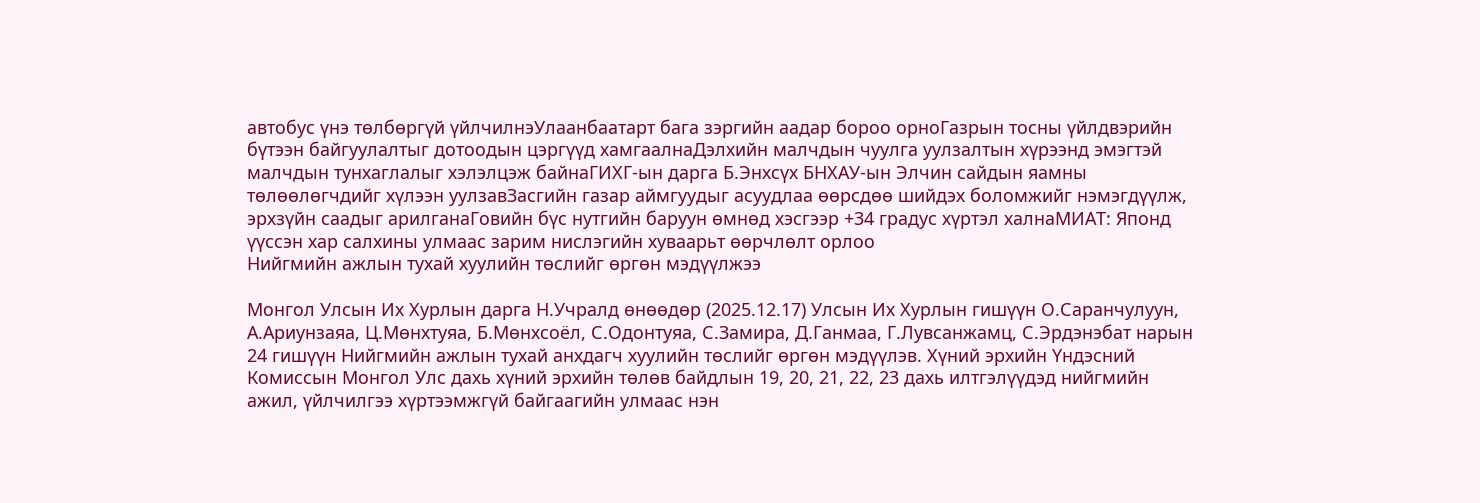автобус үнэ төлбөргүй үйлчилнэУлаанбаатарт бага зэргийн аадар бороо орноГазрын тосны үйлдвэрийн бүтээн байгуулалтыг дотоодын цэргүүд хамгаалнаДэлхийн малчдын чуулга уулзалтын хүрээнд эмэгтэй малчдын тунхаглалыг хэлэлцэж байнаГИХГ-ын дарга Б.Энхсүх БНХАУ-ын Элчин сайдын яамны төлөөлөгчдийг хүлээн уулзавЗасгийн газар аймгуудыг асуудлаа өөрсдөө шийдэх боломжийг нэмэгдүүлж, эрхзүйн саадыг арилганаГовийн бүс нутгийн баруун өмнөд хэсгээр +34 градус хүртэл халнаМИАТ: Японд үүссэн хар салхины улмаас зарим нислэгийн хуваарьт өөрчлөлт орлоо
Нийгмийн ажлын тухай хуулийн төслийг өргөн мэдүүлжээ

Монгол Улсын Их Хурлын дарга Н.Учралд өнөөдөр (2025.12.17) Улсын Их Хурлын гишүүн О.Саранчулуун, А.Ариунзаяа, Ц.Мөнхтуяа, Б.Мөнхсоёл, С.Одонтуяа, С.Замира, Д.Ганмаа, Г.Лувсанжамц, С.Эрдэнэбат нарын 24 гишүүн Нийгмийн ажлын тухай анхдагч хуулийн төслийг өргөн мэдүүлэв. Хүний эрхийн Үндэсний Комиссын Монгол Улс дахь хүний эрхийн төлөв байдлын 19, 20, 21, 22, 23 дахь илтгэлүүдэд нийгмийн ажил, үйлчилгээ хүртээмжгүй байгаагийн улмаас нэн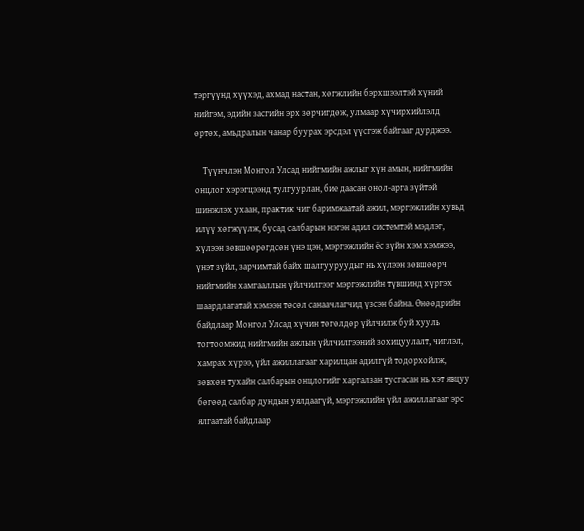тэргүүнд хүүхэд, ахмад настан, хөгжлийн бэрхшээлтэй хүний нийгэм, эдийн засгийн эрх зөрчигдөж, улмаар хүчирхийлэлд өртөх, амьдралын чанар буурах эрсдэл үүсгэж байгааг дурджээ.

    Түүнчлэн Монгол Улсад нийгмийн ажлыг хүн амын, нийгмийн онцлог хэрэгцээнд тулгуурлан, бие даасан онол-арга зүйтэй шинжлэх ухаан, практик чиг баримжаатай ажил, мэргэжлийн хувьд илүү хөгжүүлж, бусад салбарын нэгэн адил системтэй мэдлэг, хүлээн зөвшөөрөгдсөн үнэ цэн, мэргэжлийн ёс зүйн хэм хэмжээ, үнэт зүйл, зарчимтай байх шалгууруудыг нь хүлээн зөвшөөрч нийгмийн хамгааллын үйлчилгээг мэргэжлийн түвшинд хүргэх шаардлагатай хэмээн төсөл санаачлагчид үзсэн байна. Өнөөдрийн байдлаар Монгол Улсад хүчин төгөлдөр үйлчилж буй хууль тогтоомжид нийгмийн ажлын үйлчилгээний зохицуулалт, чиглэл, хамрах хүрээ, үйл ажиллагааг харилцан адилгүй тодорхойлж, зөвхөн тухайн салбарын онцлогийг харгалзан тусгасан нь хэт явцуу бөгөөд салбар дундын уялдаагүй, мэргэжлийн үйл ажиллагааг эрс ялгаатай байдлаар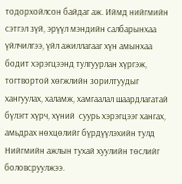тодорхойлсон байдаг аж. Иймд нийгмийн сэтгэл зүй, эрүүл мэндийн салбарынхаа үйлчилгээ, үйл ажиллагааг хүн амынхаа бодит хэрэгцээнд тулгуурлан хүргэж, тогтвортой хөгжлийн зорилтуудыг хангуулах, халамж, хамгаалал шаардлагатай бүлэгт хүрч, хүний  суурь хэрэгцээг хангах, амьдрах нөхцөлийг бүрдүүлэхийн тулд Нийгмийн ажлын тухай хуулийн төслийг боловсруулжээ.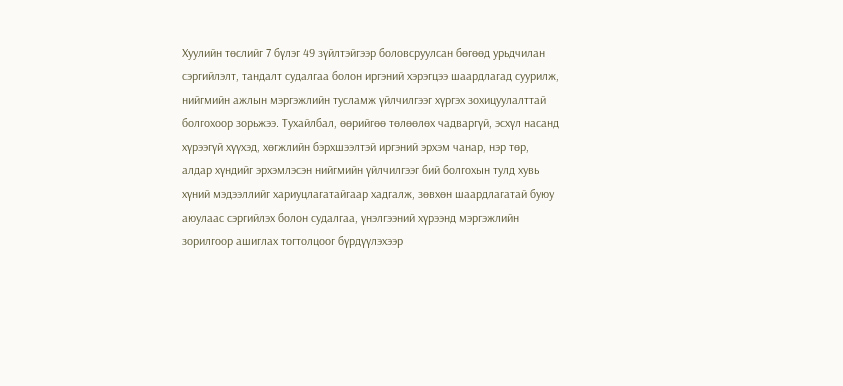Хуулийн төслийг 7 бүлэг 49 зүйлтэйгээр боловсруулсан бөгөөд урьдчилан сэргийлэлт, тандалт судалгаа болон иргэний хэрэгцээ шаардлагад суурилж, нийгмийн ажлын мэргэжлийн тусламж үйлчилгээг хүргэх зохицуулалттай болгохоор зорьжээ. Тухайлбал, өөрийгөө төлөөлөх чадваргүй, эсхүл насанд хүрээгүй хүүхэд, хөгжлийн бэрхшээлтэй иргэний эрхэм чанар, нэр төр, алдар хүндийг эрхэмлэсэн нийгмийн үйлчилгээг бий болгохын тулд хувь хүний мэдээллийг хариуцлагатайгаар хадгалж, зөвхөн шаардлагатай буюу аюулаас сэргийлэх болон судалгаа, үнэлгээний хүрээнд мэргэжлийн зорилгоор ашиглах тогтолцоог бүрдүүлэхээр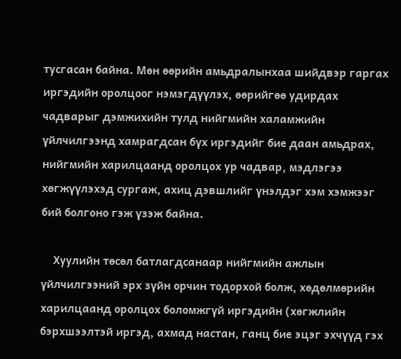тусгасан байна. Мөн өөрийн амьдралынхаа шийдвэр гаргах иргэдийн оролцоог нэмэгдүүлэх, өөрийгөө удирдах чадварыг дэмжихийн тулд нийгмийн халамжийн үйлчилгээнд хамрагдсан бүх иргэдийг бие даан амьдрах, нийгмийн харилцаанд оролцох ур чадвар, мэдлэгээ хөгжүүлэхэд сургаж, ахиц дэвшлийг үнэлдэг хэм хэмжээг бий болгоно гэж үзэж байна.

    Хуулийн төсөл батлагдсанаар нийгмийн ажлын үйлчилгээний эрх зүйн орчин тодорхой болж, хөдөлмөрийн харилцаанд оролцох боломжгүй иргэдийн (хөгжлийн бэрхшээлтэй иргэд, ахмад настан, ганц бие эцэг эхчүүд гэх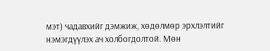мэт) чадавхийг дэмжиж, хөдөлмөр эрхлэлтийг нэмэгдүүлэх ач холбогдолтой. Мөн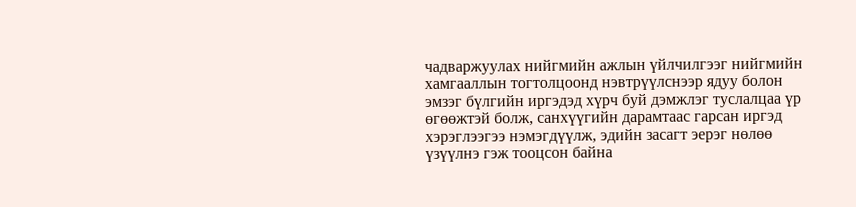чадваржуулах нийгмийн ажлын үйлчилгээг нийгмийн хамгааллын тогтолцоонд нэвтрүүлснээр ядуу болон эмзэг бүлгийн иргэдэд хүрч буй дэмжлэг туслалцаа үр өгөөжтэй болж, санхүүгийн дарамтаас гарсан иргэд хэрэглээгээ нэмэгдүүлж, эдийн засагт эерэг нөлөө үзүүлнэ гэж тооцсон байна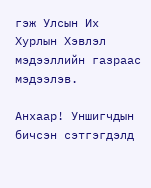гэж Улсын Их Хурлын Хэвлэл мэдээллийн газраас мэдээлэв.

Анхаар! Уншигчдын бичсэн сэтгэгдэлд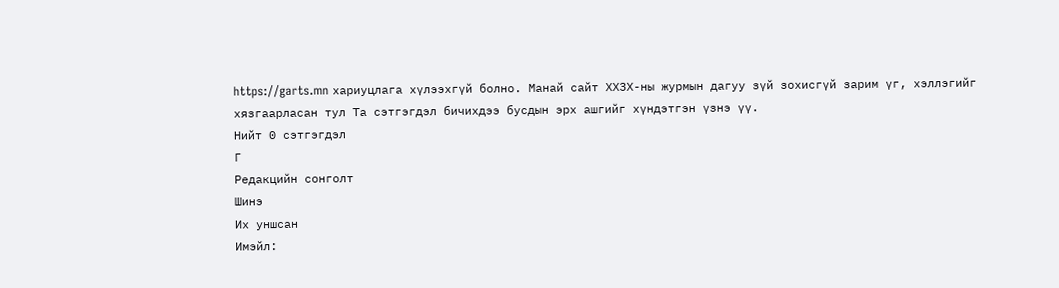https://garts.mn хариуцлага хүлээхгүй болно. Манай сайт ХХЗХ-ны журмын дагуу зүй зохисгүй зарим үг, хэллэгийг хязгаарласан тул Та сэтгэгдэл бичихдээ бусдын эрх ашгийг хүндэтгэн үзнэ үү.
Нийт 0 сэтгэгдэл
Г
Редакцийн сонголт
Шинэ
Их уншсан
Имэйл: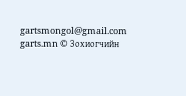gartsmongol@gmail.com
garts.mn © Зохиогчийн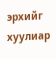эрхийг хуулиар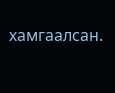хамгаалсан.